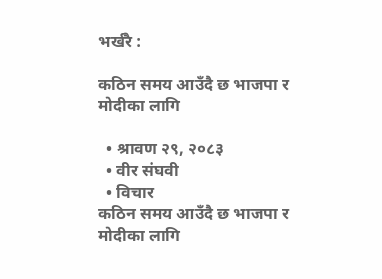भर्खरै :

कठिन समय आउँदै छ भाजपा र मोदीका लागि

  • श्रावण २९, २०८३
  • वीर संघवी
  • विचार
कठिन समय आउँदै छ भाजपा र मोदीका लागि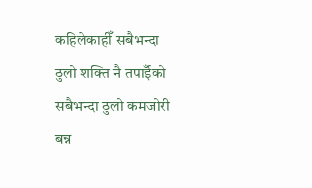कहिलेकाहीँ सबैभन्दा ठुलो शक्ति नै तपाईँको सबैभन्दा ठुलो कमजोरी बन्न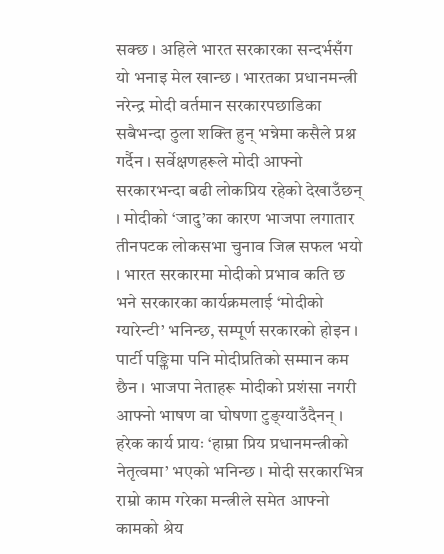सक्छ । अहिले भारत सरकारका सन्दर्भसँग यो भनाइ मेल खान्छ । भारतका प्रधानमन्त्री नरेन्द्र मोदी वर्तमान सरकारपछाडिका सबैभन्दा ठुला शक्ति हुन् भन्नेमा कसैले प्रश्न गर्दैन । सर्वेक्षणहरूले मोदी आफ्नो सरकारभन्दा बढी लोकप्रिय रहेको देखाउँछन् । मोदीको ‘जादु’का कारण भाजपा लगातार तीनपटक लोकसभा चुनाव जित्न सफल भयो । भारत सरकारमा मोदीको प्रभाव कति छ भने सरकारका कार्यक्रमलाई ‘मोदीको ग्यारेन्टी’ भनिन्छ, सम्पूर्ण सरकारको होइन ।
पार्टी पङ्क्तिमा पनि मोदीप्रतिको सम्मान कम छैन । भाजपा नेताहरू मोदीको प्रशंसा नगरी आफ्नो भाषण वा घोषणा टुङ्ग्याउँदैनन् । हरेक कार्य प्रायः ‘हाम्रा प्रिय प्रधानमन्त्रीको नेतृत्वमा’ भएको भनिन्छ । मोदी सरकारभित्र राम्रो काम गरेका मन्त्रीले समेत आफ्नो कामको श्रेय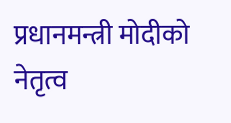प्रधानमन्त्री मोदीको नेतृत्व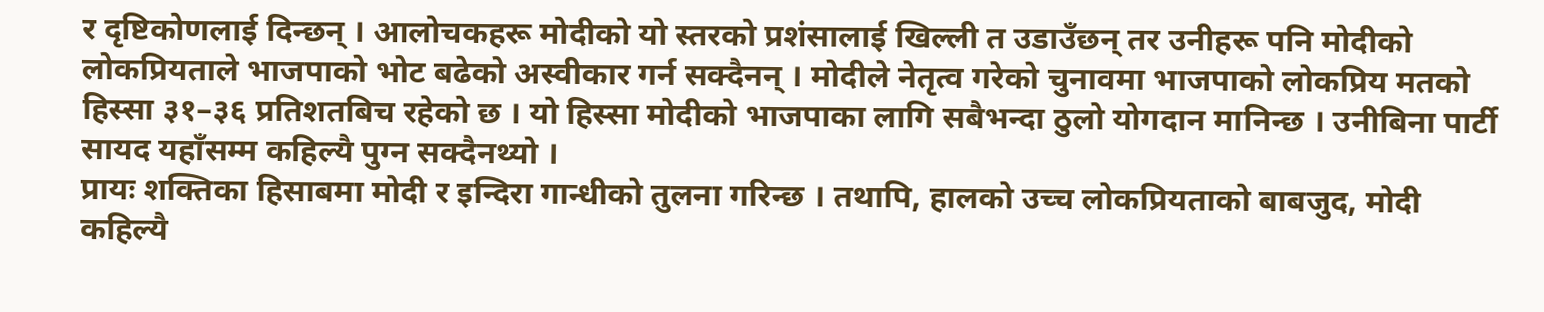र दृष्टिकोणलाई दिन्छन् । आलोचकहरू मोदीको यो स्तरको प्रशंसालाई खिल्ली त उडाउँछन् तर उनीहरू पनि मोदीको लोकप्रियताले भाजपाको भोट बढेको अस्वीकार गर्न सक्दैनन् । मोदीले नेतृत्व गरेको चुनावमा भाजपाको लोकप्रिय मतको हिस्सा ३१–३६ प्रतिशतबिच रहेको छ । यो हिस्सा मोदीको भाजपाका लागि सबैभन्दा ठुलो योगदान मानिन्छ । उनीबिना पार्टी सायद यहाँसम्म कहिल्यै पुग्न सक्दैनथ्यो ।
प्रायः शक्तिका हिसाबमा मोदी र इन्दिरा गान्धीको तुलना गरिन्छ । तथापि, हालको उच्च लोकप्रियताको बाबजुद, मोदी कहिल्यै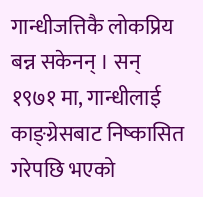गान्धीजत्तिकै लोकप्रिय बन्न सकेनन् । सन् १९७१ मा, गान्धीलाई काङ्ग्रेसबाट निष्कासित गरेपछि भएको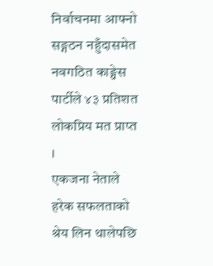निर्वाचनमा आफ्नो सङ्गठन नहुँदासमेत नवगठित काङ्ग्रेस पार्टीले ४३ प्रतिशत लोकप्रिय मत प्राप्त ।
एकजना नेताले हरेक सफलताको श्रेय लिन थालेपछि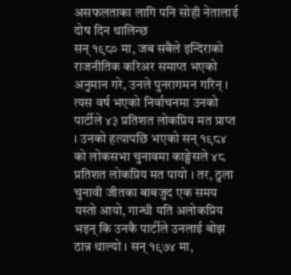असफलताका लागि पनि सोही नेतालाई दोष दिन थालिन्छ
सन् १९८० मा, जब सबैले इन्दिराको राजनीतिक करिअर समाप्त भएको अनुमान गरे, उनले पुनरागमन गरिन् । त्यस वर्ष भएको निर्वाचनमा उनको पार्टीले ४३ प्रतिशत लोकप्रिय मत प्राप्त । उनको हत्यापछि भएको सन् १९८४ को लोकसभा चुनावमा काङ्ग्रेसले ४८ प्रतिशत लोकप्रिय मत पायो । तर, ठुला चुनावी जीतका बाबजुद एक समय यस्तो आयो, गान्धी यति अलोकप्रिय भइन् कि उनकै पार्टीले उनलाई बोझ ठान्न थाल्यो । सन् १९७४ मा,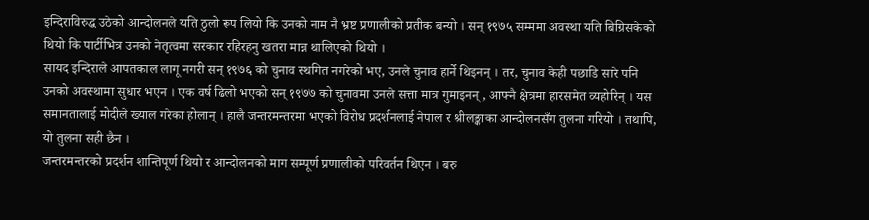इन्दिराविरुद्ध उठेको आन्दोलनले यति ठुलो रूप लियो कि उनको नाम नै भ्रष्ट प्रणालीको प्रतीक बन्यो । सन् १९७५ सम्ममा अवस्था यति बिग्रिसकेको थियो कि पार्टीभित्र उनको नेतृत्वमा सरकार रहिरहनु खतरा मान्न थालिएको थियो ।
सायद इन्दिराले आपतकाल लागू नगरी सन् १९७६ को चुनाव स्थगित नगरेको भए, उनले चुनाव हार्ने थिइनन् । तर, चुनाव केही पछाडि सारे पनि उनको अवस्थामा सुधार भएन । एक वर्ष ढिलो भएको सन् १९७७ को चुनावमा उनले सत्ता मात्र गुमाइनन्, आफ्नै क्षेत्रमा हारसमेत व्यहोरिन् । यस समानतालाई मोदीले ख्याल गरेका होलान् । हालै जन्तरमन्तरमा भएको विरोध प्रदर्शनलाई नेपाल र श्रीलङ्काका आन्दोलनसँग तुलना गरियो । तथापि, यो तुलना सही छैन ।
जन्तरमन्तरको प्रदर्शन शान्तिपूर्ण थियो र आन्दोलनको माग सम्पूर्ण प्रणालीको परिवर्तन थिएन । बरु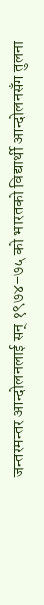जन्तरमन्तर आन्दोलनलाई सन् १९७४–७५ को भारतको विद्यार्थी आन्दोलनसँग तुलना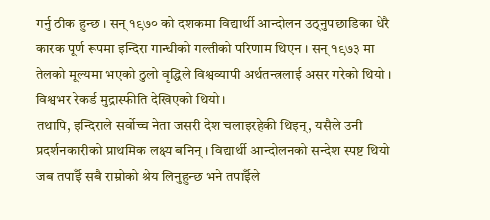गर्नु ठीक हुन्छ । सन् १९७० को दशकमा विद्यार्थी आन्दोलन उठ्नुपछाडिका धेरै कारक पूर्ण रूपमा इन्दिरा गान्धीको गल्तीको परिणाम थिएन । सन् १९७३ मा तेलको मूल्यमा भएको ठुलो वृद्धिले विश्वव्यापी अर्थतन्त्रलाई असर गरेको थियो । विश्वभर रेकर्ड मुद्रास्फीति देखिएको थियो ।
तथापि, इन्दिराले सर्वोच्च नेता जसरी देश चलाइरहेकी थिइन्, यसैले उनी प्रदर्शनकारीको प्राथमिक लक्ष्य बनिन् । विद्यार्थी आन्दोलनको सन्देश स्पष्ट थियो जब तपाईँ सबै राम्रोको श्रेय लिनुहुन्छ भने तपाईँले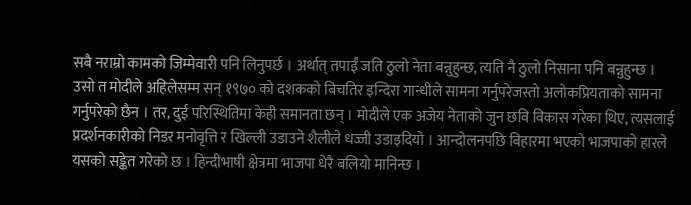सबै नराम्रो कामको जिम्मेवारी पनि लिनुपर्छ । अर्थात् तपाईँ जति ठुलो नेता बन्नुहुन्छ, त्यति नै ठुलो निसाना पनि बन्नुहुन्छ ।
उसो त मोदीले अहिलेसम्म सन् १९७० को दशकको बिचतिर इन्दिरा गान्धीले सामना गर्नुपरेजस्तो अलोकप्रियताको सामना गर्नुपरेको छैन । तर, दुई परिस्थितिमा केही समानता छन् । मोदीले एक अजेय नेताको जुन छवि विकास गरेका थिए, त्यसलाई प्रदर्शनकारीको निडर मनोवृत्ति र खिल्ली उडाउने शैलीले धज्जी उडाइदियो । आन्दोलनपछि बिहारमा भएको भाजपाको हारले यसको सङ्केत गरेको छ । हिन्दीभाषी क्षेत्रमा भाजपा धेरै बलियो मानिन्छ ।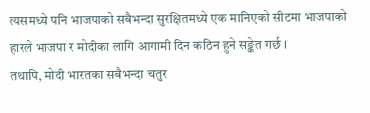त्यसमध्ये पनि भाजपाको सबैभन्दा सुरक्षितमध्ये एक मानिएको सीटमा भाजपाको हारले भाजपा र मोदीका लागि आगामी दिन कठिन हुने सङ्केत गर्छ ।
तथापि, मोदी भारतका सबैभन्दा चतुर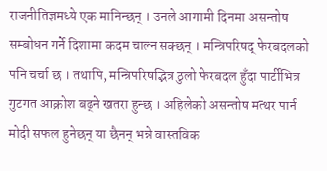राजनीतिज्ञमध्ये एक मानिन्छन् । उनले आगामी दिनमा असन्तोष सम्बोधन गर्ने दिशामा कदम चाल्न सक्छन् । मन्त्रिपरिषद् फेरबदलको पनि चर्चा छ । तथापि, मन्त्रिपरिषद्भित्र ठुलो फेरबदल हुँदा पार्टीभित्र गुटगत आक्रोश बढ्ने खतरा हुन्छ । अहिलेको असन्तोष मत्थर पार्न मोदी सफल हुनेछन् या छैनन् भन्ने वास्तविक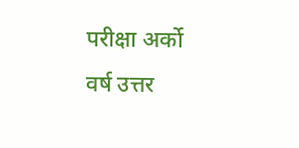परीक्षा अर्को वर्ष उत्तर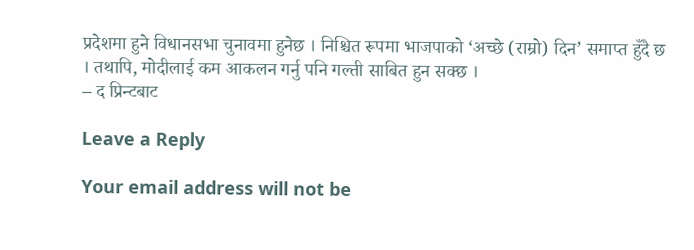प्रदेशमा हुने विधानसभा चुनावमा हुनेछ । निश्चित रूपमा भाजपाको ‘अच्छे (राम्रो) दिन’ समाप्त हुँदै छ । तथापि, मोदीलाई कम आकलन गर्नु पनि गल्ती साबित हुन सक्छ ।
– द प्रिन्टबाट

Leave a Reply

Your email address will not be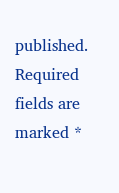published. Required fields are marked *